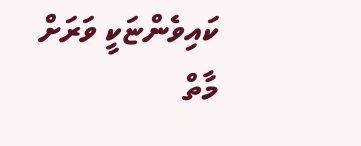ކައިވެންޏަކީ ވަރަށް މާތް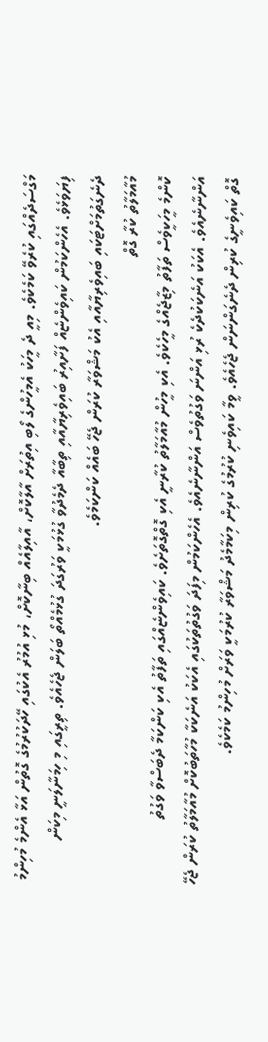މަގްސަދެއްގައި ކުރެވޭ ކަމެކެވެ. މިއީ ދެ މީހަކު އެމީހުންގެ ލޯބި އިތުރަށް އާލާކޮށް، އާއިލާއެއް ބިނާކޮށް، މުޅި އުމުރު އެކުގައި ހޭދަކުރުމުގެ ގޮތުން އަޅާ އެންމެ މުހިންމު ފިޔަވަޅެވެ. އެހެންކަމުން ކައިވެންޏެއް ފަށާއިރު ބައިވެރިޔާއާއި ތިބާއާ ދެމެދުވާ ގުޅުމަކީ ވަރުގަދަ ގުޅުމެއްތޯ ބަލަން ޖެހެއެވެ. ތިރީގައި މި ހިމަނާލަނީ މިކަން ދެނެގަތުމަށްޓަކައި ބައިވެރިޔާއާއި އެކު މަޝްވަރާ ކުރަން ޖެހޭ ބައެއް ކަންކަމެވެ.
މުއާމަލާތު ކުރާ ގޮތް
ކޮންމެ މީހަކީވެސް ތަފާތު މިޒާޖެއްގެ މީހެކެވެ. އެކި މީހުން މުއާމަލާތު ކުރާނީ އެކި ގޮތްގޮތަށެވެ. ކައިވެންޏެއްގައި ތަފާތު އެކި ކަންކަމާ ދެބަސްވާ ވަގުތު އަންނާނެއެވެ. އެކަކު އަނެކަކުދެކެ ރުޅި އަންނަ ވަގުތުވެސް އަންނާނެއެވެ. އެހެންކަމުން މިފަދަ ވަގުތުތަކުގައި އެކަކު އަނެކަކާ މުހާތަބުކޮށް މުއާމަލާތު ކުރަން ޖެހޭ ގޮތް ކައިވެނީގެ ކުރިން ދެނެގަންނަން ޖެހެއެވެ. ވީމާ ކައިވެނި ކުރުމުގެ ކުރިން މިކަމާމެދު މަޝްވަރާ ކުރުމަކީ ވަރަށް މުހިންމު ކަމެކެވެ.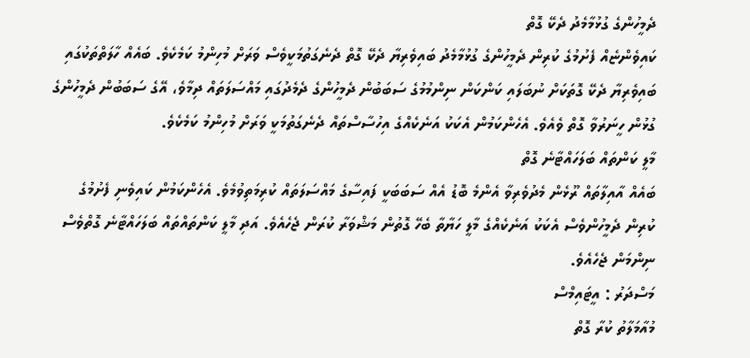ދެމީހުންގެ ގުޅުމާމެދު ދެކޭ ގޮތް
ކައިވެންޏެއް ފެށުމުގެ ކުރިން ދެމީހުންގެ ގުޅުމާމެދު ބައިވެރިޔާ ދެކޭ ގޮތް ދެނެގަތުމަކީވެސް ވަރަށް މުހިންމު ކަމެކެވެ. ބައެއް ހާލަތްތަކުގައި ބައިވެރިޔާ ދެކޭ ގޮތަކަށް ނުބަލައި ކަންކަން ނިންމުމުގެ ސަބަބުން ދެމީހުންގެ ދެމެދުގައި މައްސަލަތައް ދިމާވެ، އޭގެ ސަބަބުން ދެމީހުންގެ ގުޅުން ހީނަރުވާ ގޮތް ވެއެވެ. އެހެންކަމުން އެކަކު އަނެކެއްގެ އިހުސާސްތައް ދެނެގަތުމަކީ ވަރަށް މުހިންމު ކަމެކެވެ.
މާލީ ކަންތައް ބަލަހައްޓާނެ ގޮތް
ބައެއް އާއިލާތައް ރޫޅެން މެދުވެރިވާ އެންމެ ބޮޑު އެއް ސަބަބަކީ ފައިސާގެ މައްސަލަތައް ކުރިމަތިވުމެވެ. އެހެންކަމުން ކައިވެނި ފެށުމުގެ ކުރިން ދެމީހުންވެސް އެކަކު އަނެކެއްގެ މާލީ ހަޔާތާ ބެހޭ ގޮތުން މަޝްވަރާ ކުރަން ޖެހެއެވެ. އަދި މާލީ ކަންތައްތައް ބަލަހައްޓާނެ ގޮތްވެސް ނިންމަން ޖެހެއެވެ.
މަސްދަރު : އީޓައިމްސް
މުއާމަލާތު ކުރާ ގޮތް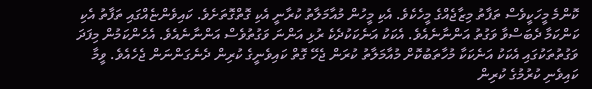ކޮންމެ މީހަކީވެސް ތަފާތު މިޒާޖެއްގެ މީހެކެވެ. އެކި މީހުން މުއާމަލާތު ކުރާނީ އެކި ގޮތްގޮތަށެވެ. ކައިވެންޏެއްގައި ތަފާތު އެކި ކަންކަމާ ދެބަސްވާ ވަގުތު އަންނާނެއެވެ. އެކަކު އަނެކަކުދެކެ ރުޅި އަންނަ ވަގުތުވެސް އަންނާނެއެވެ. އެހެންކަމުން މިފަދަ ވަގުތުތަކުގައި އެކަކު އަނެކަކާ މުހާތަބުކޮށް މުއާމަލާތު ކުރަން ޖެހޭ ގޮތް ކައިވެނީގެ ކުރިން ދެނެގަންނަން ޖެހެއެވެ. ވީމާ ކައިވެނި ކުރުމުގެ ކުރިން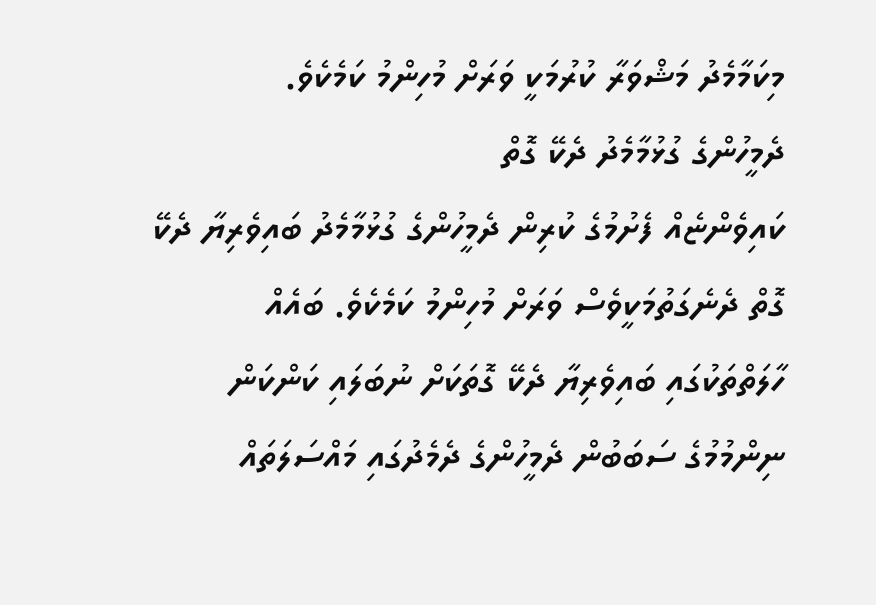މިކަމާމެދު މަޝްވަރާ ކުރުމަކީ ވަރަށް މުހިންމު ކަމެކެވެ.
ދެމީހުންގެ ގުޅުމާމެދު ދެކޭ ގޮތް
ކައިވެންޏެއް ފެށުމުގެ ކުރިން ދެމީހުންގެ ގުޅުމާމެދު ބައިވެރިޔާ ދެކޭ ގޮތް ދެނެގަތުމަކީވެސް ވަރަށް މުހިންމު ކަމެކެވެ. ބައެއް ހާލަތްތަކުގައި ބައިވެރިޔާ ދެކޭ ގޮތަކަށް ނުބަލައި ކަންކަން ނިންމުމުގެ ސަބަބުން ދެމީހުންގެ ދެމެދުގައި މައްސަލަތައް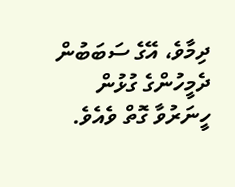ދިމާވެ، އޭގެ ސަބަބުން ދެމީހުންގެ ގުޅުން ހީނަރުވާ ގޮތް ވެއެވެ.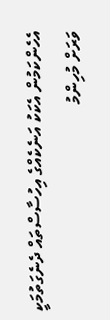އެހެންކަމުން އެކަކު އަނެކެއްގެ އިހުސާސްތައް ދެނެގަތުމަކީ ވަރަށް މުހިންމު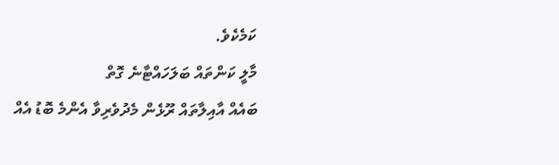ކަމެކެވެ.
މާލީ ކަންތައް ބަލަހައްޓާނެ ގޮތް
ބައެއް އާއިލާތައް ރޫޅެން މެދުވެރިވާ އެންމެ ބޮޑު އެއް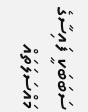ސަބަބަކީ ފައިސާގެ މައްސަލަތައް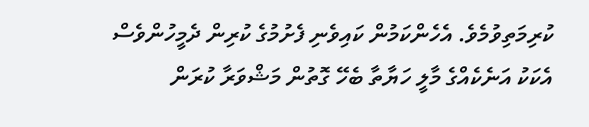ކުރިމަތިވުމެވެ. އެހެންކަމުން ކައިވެނި ފެށުމުގެ ކުރިން ދެމީހުންވެސް އެކަކު އަނެކެއްގެ މާލީ ހަޔާތާ ބެހޭ ގޮތުން މަޝްވަރާ ކުރަން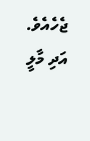ޖެހެއެވެ. އަދި މާލީ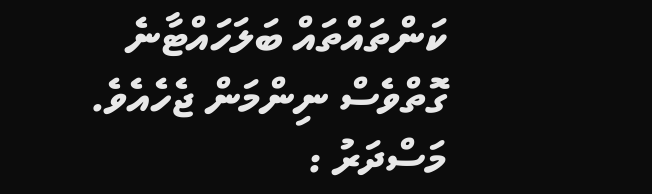ކަންތައްތައް ބަލަހައްޓާނެ ގޮތްވެސް ނިންމަން ޖެހެއެވެ.
މަސްދަރު :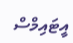އީޓައިމްސް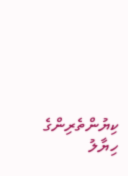ކިޔުންތެރިންގެ ހިޔާލު